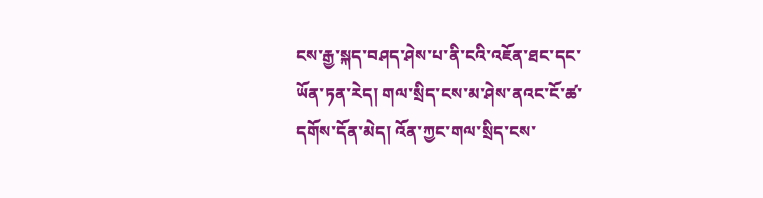ངས་རྒྱ་སྐད་བཤད་ཤེས་པ་ནི་ངའི་འཇོན་ཐང་དང་ཡོན་ཏན་རེད། གལ་སྲིད་ངས་མ་ཤེས་ནའང་ངོ་ཚ་དགོས་དོན་མེད། འོན་ཀྱང་གལ་སྲིད་ངས་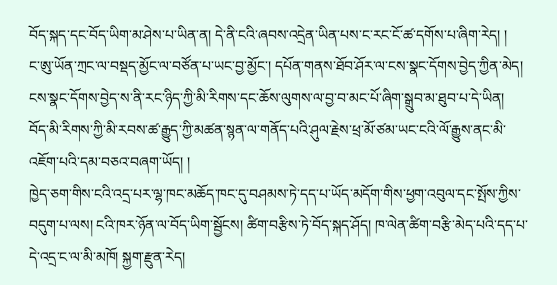བོད་སྐད་དང་བོད་ཡིག་མ་ཤེས་པ་ཡིན་ན། དེ་ནི་ངའི་ཞབས་འདྲེན་ཡིན་པས་ང་རང་ངོ་ཚ་དགོས་པ་ཞིག་རེད། །
ང་ཨུ་ཡོན་ཀྲང་ལ་བསྡད་མྱོང་ལ་བཙོན་པ་ཡང་བྱ་མྱོང་། དཔོན་གནས་ཐོབ་ཤོར་ལ་ངས་སྣང་དོགས་བྱེད་ཀྱིན་མེད། ངས་སྣང་དོགས་བྱེད་ས་ནི་རང་ཉིད་ཀྱི་མི་རིགས་དང་ཆོས་ལུགས་ལ་བྱ་བ་མང་པོ་ཞིག་སྒྲུབ་མ་ཐུབ་པ་དེ་ཡིན།
བོད་མི་རིགས་ཀྱི་མི་རབས་ཚ་རྒྱུད་ཀྱི་མཚན་སྙན་ལ་གནོད་པའི་ཤུལ་རྗེས་ཕྲ་མོ་ཙམ་ཡང་ངའི་ལོ་རྒྱུས་ནང་མི་འཇོག་པའི་དམ་བཅའ་བཞག་ཡོད། །
ཁྱེད་ཅག་གིས་ངའི་འདྲ་པར་ལྷ་ཁང་མཆོད་ཁང་དུ་བཤམས་ཏེ་དད་པ་ཡོད་མདོག་གིས་ཕྱག་འབུལ་དང་སྤོས་ཀྱིས་བདུག་པ་ལས། ངའི་ཁར་ཉོན་ལ་བོད་ཡིག་སྦྱོངས། ཚིག་བརྩིས་ཏེ་བོད་སྐད་ཤོད། ཁ་ལེན་ཚིག་བརྩི་མེད་པའི་དད་པ་དེ་འདྲ་ང་ལ་མི་མཁོ། སྐྱག་རྫུན་རེད།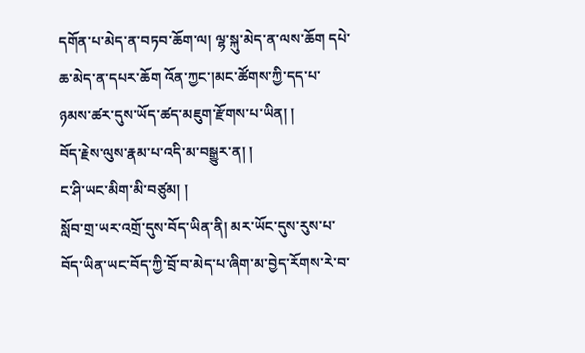དགོན་པ་མེད་ན་བཏབ་ཆོག་ལ། ལྷ་སྐུ་མེད་ན་ལས་ཆོག དཔེ་ཆ་མེད་ན་དཔར་ཆོག འོན་ཀྱང་།མང་ཚོགས་ཀྱི་དད་པ་ཉམས་ཚར་དུས་ཡོད་ཚད་མཇུག་རྫོགས་པ་ཡིན། །
བོད་རྗེས་ལུས་རྣམ་པ་འདི་མ་བསྒྱུར་ན། །
ང་ཤི་ཡང་མིག་མི་བཙུམ། །
སློབ་གྲ་ཡར་འགྲོ་དུས་བོད་ཡིན་ནི། མར་ཡོང་དུས་རུས་པ་བོད་ཡིན་ཡང་བོད་ཀྱི་བྲོ་བ་མེད་པ་ཞིག་མ་བྱེད་རོགས་རེ་བ་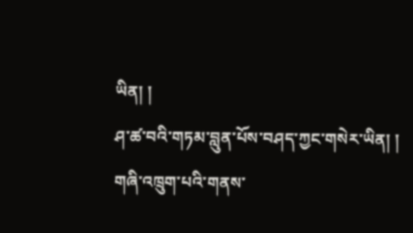ཡིན། །
ཤ་ཚ་བའི་གཏམ་བླུན་པོས་བཤད་ཀྱང་གསེར་ཡིན། །
གཞི་འཁྲུག་པའི་གནས་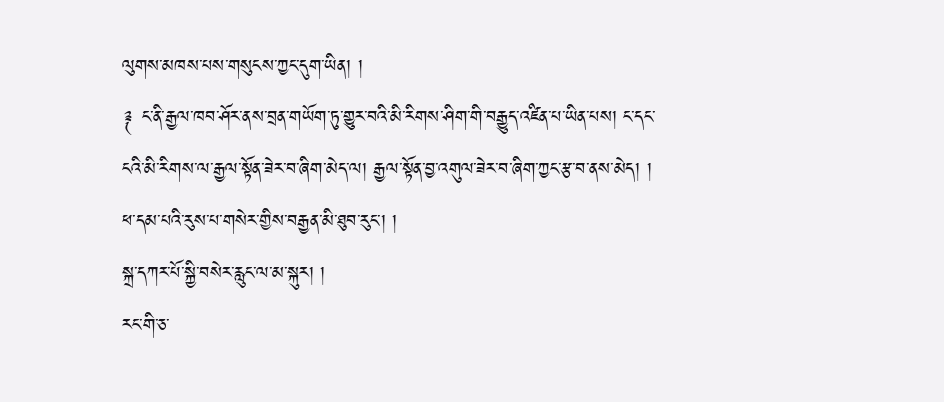ལུགས་མཁས་པས་གསུངས་ཀྱང་དུག་ཡིན། །
࿑ ང་ནི་རྒྱལ་ཁབ་ཤོར་ནས་བྲན་གཡོག་ཏུ་གྱུར་བའི་མི་རིགས་ཤིག་གི་བརྒྱུད་འཛིན་པ་ཡིན་པས། ང་དང་ངའི་མི་རིགས་ལ་རྒྱལ་སྟོན་ཟེར་བ་ཞིག་མེད་ལ། རྒྱལ་སྟོན་བྱ་འགུལ་ཟེར་བ་ཞིག་ཀྱང་རྩ་བ་ནས་མེད། །
ཕ་དམ་པའི་རུས་པ་གསེར་གྱིས་བརྒྱན་མི་ཐུབ་རུང་། །
སྐྲ་དཀར་པོ་སྐྱི་བསེར་རླུང་ལ་མ་སྐུར། །
རང་གི་ཅ་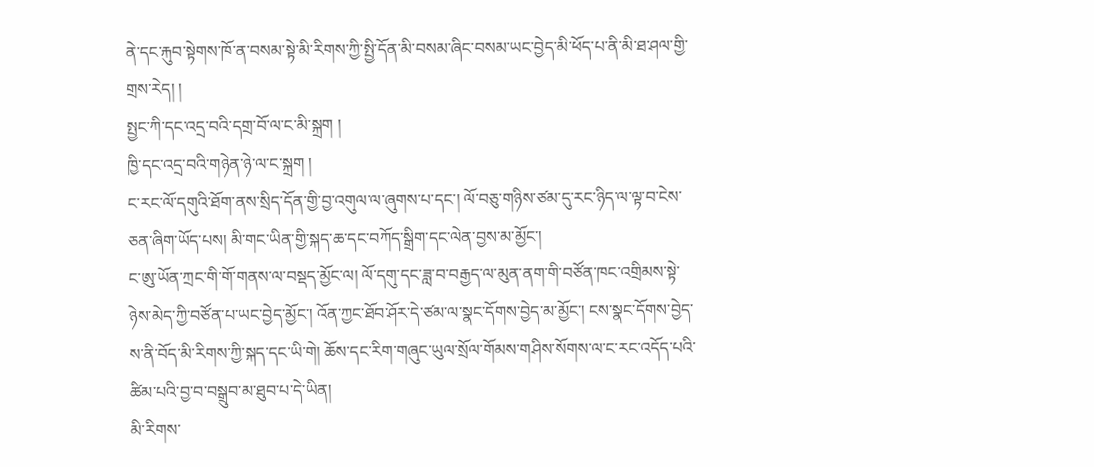ནེ་དང་རྐུབ་སྟེགས་ཁོ་ན་བསམ་སྟེ་མི་རིགས་ཀྱི་སྤྱི་དོན་མི་བསམ་ཞིང་བསམ་ཡང་བྱེད་མི་ཕོད་པ་ནི་མི་ཐ་ཤལ་གྱི་གྲས་རེད། །
སྤྱང་ཀི་དང་འདྲ་བའི་དགྲ་བོ་ལ་ང་མི་སྐྲག །
ཁྱི་དང་འདྲ་བའི་གཉེན་ཉེ་ལ་ང་སྐྲག །
ང་རང་ལོ་དགུའི་ཐོག་ནས་སྲིད་དོན་གྱི་བྱ་འགུལ་ལ་ཞུགས་པ་དང་། ལོ་བཅུ་གཉིས་ཙམ་དུ་རང་ཉིད་ལ་ལྟ་བ་ངེས་ཅན་ཞིག་ཡོད་པས། མི་གང་ཡིན་གྱི་སྐད་ཆ་དང་བཀོད་སྒྲིག་དང་ལེན་བྱས་མ་མྱོང་།
ང་ཨུ་ཡོན་ཀྲང་གི་གོ་གནས་ལ་བསྡད་མྱོང་ལ། ལོ་དགུ་དང་ཟླ་བ་བརྒྱད་ལ་མུན་ནག་གི་བཙོན་ཁང་འགྲིམས་སྟེ་ཉེས་མེད་ཀྱི་བཙོན་པ་ཡང་བྱེད་མྱོང་། འོན་ཀྱང་ཐོབ་ཤོར་དེ་ཙམ་ལ་སྣང་དོགས་བྱེད་མ་མྱོང་། ངས་སྣང་དོགས་བྱེད་ས་ནི་བོད་མི་རིགས་ཀྱི་སྐད་དང་ཡི་གེ། ཆོས་དང་རིག་གཞུང་ཡུལ་སྲོལ་གོམས་གཤིས་སོགས་ལ་ང་རང་འདོད་པའི་ཚིམ་པའི་བྱ་བ་བསྒྲུབ་མ་ཐུབ་པ་དེ་ཡིན།
མི་རིགས་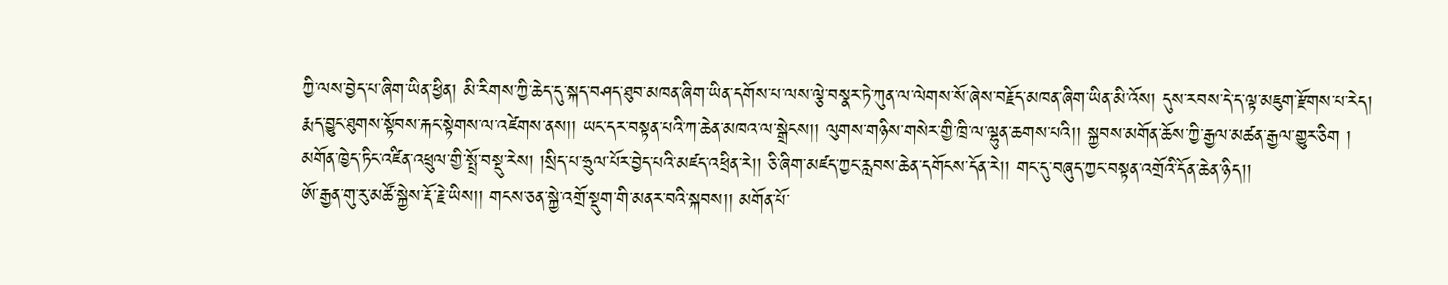ཀྱི་ལས་བྱེད་པ་ཞིག་ཡིན་ཕྱིན། མི་རིགས་ཀྱི་ཆེད་དུ་སྐད་བཤད་ཐུབ་མཁན་ཞིག་ཡིན་དགོས་པ་ལས་ལྕེ་བསྣར་ཏེ་ཀུན་ལ་ལེགས་སོ་ཞེས་བརྗོད་མཁན་ཞིག་ཡིན་མི་འོས། དུས་རབས་དེ་ད་ལྟ་མཇུག་རྫོགས་པ་རེད།
རྨད་བྱུང་ཐུགས་སྟོབས་རྐང་སྟེགས་ལ་འཛེགས་ནས།། ཡང་དར་བསྟན་པའི་ཀ་ཆེན་མཁའ་ལ་སྒྲེངས།། ལུགས་གཉིས་གསེར་གྱི་ཁྲི་ལ་ལྷུན་ཆགས་པའི།། སྐྱབས་མགོན་ཆོས་ཀྱི་རྒྱལ་མཚན་རྒྱལ་གྱུར་ཅིག །
མགོན་ཁྱེད་ཏིང་འཛིན་འཕྲུལ་གྱི་སྤྲོ་བསྡུ་རེས། །སྲིད་པ་ཧྲུལ་པོར་བྱེད་པའི་མཛད་འཕྲིན་རེ།། ཅི་ཞིག་མཛད་ཀྱང་རླབས་ཆེན་དགོངས་དོན་རེ།། གང་དུ་བཞུད་ཀྱང་བསྟན་འགྲོའི་དོན་ཆེན་ཉིད།།
ཨོ་རྒྱན་གུ་རུ་མཚོ་སྐྱེས་རྡོ་རྗེ་ཡིས།། གངས་ཅན་སྐྱེ་འགྲོ་སྡུག་གི་མནར་བའི་སྐབས།། མགོན་པོ་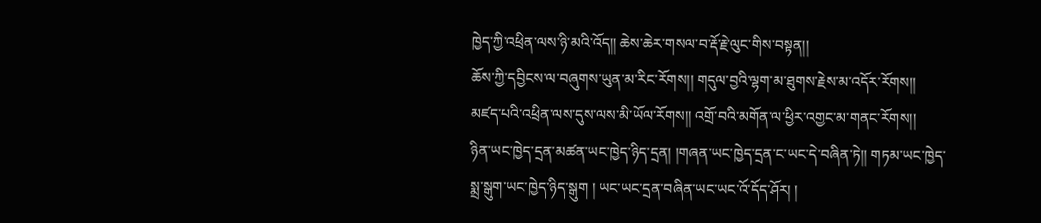ཁྱེད་ཀྱི་འཕྲིན་ལས་ཉི་མའི་འོད།། ཆེས་ཆེར་གསལ་བ་རྡོ་རྗེ་ལུང་གིས་བསྟན།།
ཆོས་ཀྱི་དབྱིངས་ལ་བཞུགས་ཡུན་མ་རིང་རོགས།། གདུལ་བྱའི་ལྷག་མ་ཐུགས་རྗེས་མ་འདོར་རོགས།། མཛད་པའི་འཕྲིན་ལས་དུས་ལས་མི་ཡོལ་རོགས།། འགྲོ་བའི་མགོན་ལ་ཕྱིར་འགྱང་མ་གནང་རོགས།།
ཉིན་ཡང་ཁྱེད་དྲན་མཚན་ཡང་ཁྱེད་ཉིད་དྲན། །གཞན་ཡང་ཁྱེད་དྲན་ང་ཡང་དེ་བཞིན་ཏེ།། གཏམ་ཡང་ཁྱེད་སྨྲ་སྒུག་ཡང་ཁྱེད་ཉིད་སྒུག ། ཡང་ཡང་དྲན་བཞིན་ཡང་ཡང་འོ་དོད་ཤོར། །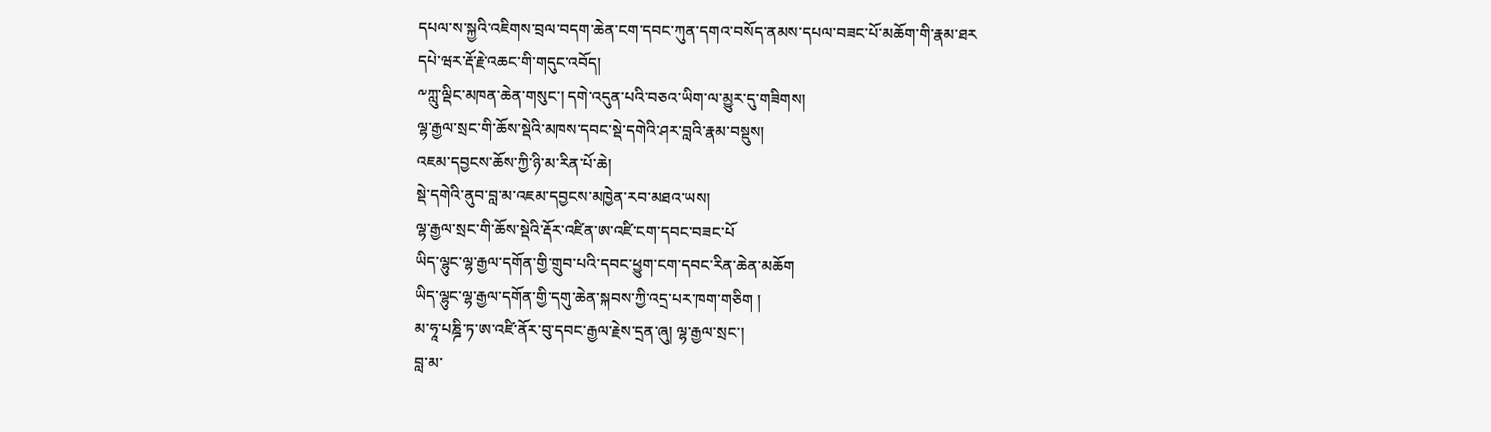དཔལ་ས་སྐྱའི་འཇིགས་བྲལ་བདག་ཆེན་ངག་དབང་ཀུན་དགའ་བསོད་ནམས་དཔལ་བཟང་པོ་མཆོག་གི་རྣམ་ཐར
དཔེ་ཝར་རྡོ་རྗེ་འཆང་གི་གདུང་འབོད།
༸ཀླུ་ལྡིང་མཁན་ཆེན་གསུང་། དགེ་འདུན་པའི་བཅའ་ཡིག་ལ་མྱུར་དུ་གཟིགས།
ལྷ་རྒྱལ་སྲང་གི་ཆོས་སྡེའི་མཁས་དབང་སྡེ་དགེའི་ཤར་བླའི་རྣམ་བསྡུས།
འཇམ་དབྱངས་ཆོས་ཀྱི་ཉི་མ་རིན་པོ་ཆེ།
སྡེ་དགེའི་ནུབ་བླ་མ་འཇམ་དབྱངས་མཁྱེན་རབ་མཐའ་ཡས།
ལྷ་རྒྱལ་སྲང་གི་ཆོས་སྡེའི་རྡོར་འཛིན་ཨ་འཛི་ངག་དབང་བཟང་པོ
ཡིད་ལྷུང་ལྷ་རྒྱལ་དགོན་གྱི་གྲུབ་པའི་དབང་ཕྱུག་ངག་དབང་རིན་ཆེན་མཆོག
ཡིད་ལྷུང་ལྷ་རྒྱལ་དགོན་གྱི་དགུ་ཆེན་སྐབས་ཀྱི་འདྲ་པར་ཁག་གཅིག །
མ་ཧཱ་པཎྜི་ཏ་ཨ་འཛི་ནོར་བུ་དབང་རྒྱལ་རྗེས་དྲན་ཞུ། ལྷ་རྒྱལ་སྲང་།
བླ་མ་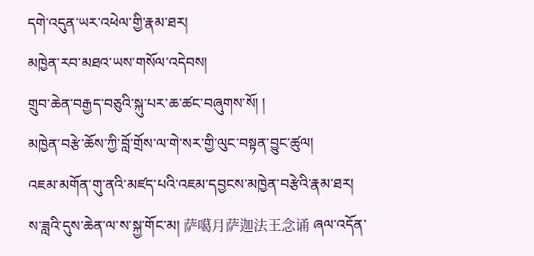དགེ་འདུན་ཡར་འཕེལ་གྱི་རྣམ་ཐར།
མཁྱེན་རབ་མཐའ་ཡས་གསོལ་འདེབས།
གྲུབ་ཆེན་བརྒྱད་བཅུའི་སྐུ་པར་ཆ་ཚང་བཞུགས་སོ། །
མཁྱེན་བརྩེ་ཆོས་ཀྱི་བློ་གྲོས་ལ་གེ་སར་གྱི་ལུང་བསྟན་བྱུང་ཚུལ།
འཇམ་མགོན་གུ་ནའི་མཛད་པའི་འཇམ་དབྱངས་མཁྱེན་བརྩེའི་རྣམ་ཐར།
ས་ཟླའི་དུས་ཆེན་ལ་ས་སྐྱ་གོང་མ། 萨噶月萨迦法王念诵 ཞལ་འདོན་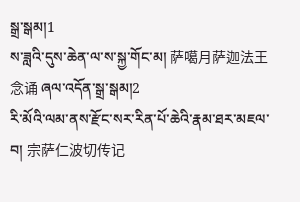སྒྲ་སྒམ།1
ས་ཟླའི་དུས་ཆེན་ལ་ས་སྐྱ་གོང་མ། 萨噶月萨迦法王念诵 ཞལ་འདོན་སྒྲ་སྒམ།2
རི་མོའི་ལམ་ནས་རྫོང་སར་རིན་པོ་ཆེའི་རྣམ་ཐར་མཇལ་བ། 宗萨仁波切传记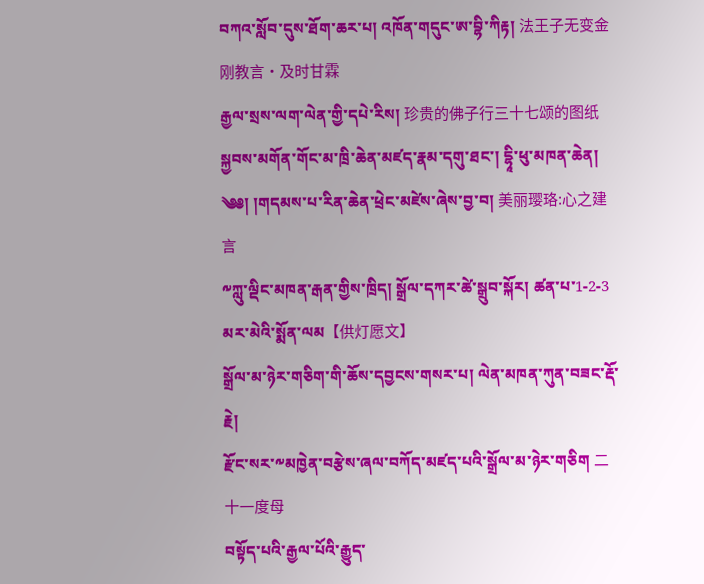བཀའ་སློབ་དུས་ཐོག་ཆར་པ། འཁོན་གདུང་ཨ་བྷི་ཀིརྟ། 法王子无变金刚教言•及时甘霖
རྒྱལ་སྲས་ལག་ལེན་གྱི་དཔེ་རིས། 珍贵的佛子行三十七颂的图纸
སྐྱབས་མགོན་གོང་མ་ཁྲི་ཆེན་མཛད་རྣམ་དགུ་ཐང་། དྷཱི་ཕུ་མཁན་ཆེན།
༄༅། །གདམས་པ་རིན་ཆེན་ཕྲེང་མཛེས་ཞེས་བྱ་བ། 美丽璎珞:心之建言
༸ཀླུ་ལྡིང་མཁན་རྒན་གྱིས་ཁྲིད། སྒྲོལ་དཀར་ཚེ་སྒྲུབ་སྐོར། ཚན་པ་1-2-3
མར་མེའི་སྨོན་ལམ【供灯愿文】
སྒྲོལ་མ་ཉེར་གཅིག་གི་ཆོས་དབྱངས་གསར་པ། ལེན་མཁན་ཀུན་བཟང་རྡོ་རྗེ།
རྫོང་སར་༸མཁྱེན་བརྩེས་ཞལ་བཀོད་མཛད་པའི་སྒྲོལ་མ་ཉེར་གཅིག 二十一度母
བསྟོད་པའི་རྒྱལ་པོའི་རྒྱུད་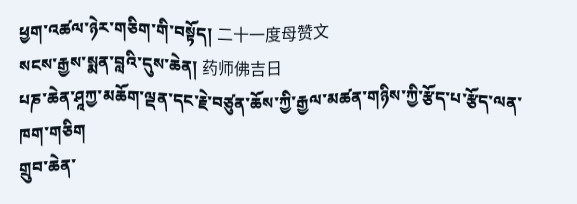ཕྱག་འཚལ་ཉེར་གཅིག་གི་བསྟོད། 二十一度母赞文
སངས་རྒྱས་སྨན་བླའི་དུས་ཆེན། 药师佛吉日
པཎ་ཆེན་ཤཱཀྱ་མཆོག་ལྡན་དང་རྗེ་བཙུན་ཆོས་ཀྱི་རྒྱལ་མཚན་གཉིས་ཀྱི་རྩོད་པ་རྩོད་ལན་ཁག་གཅིག
གྲུབ་ཆེན་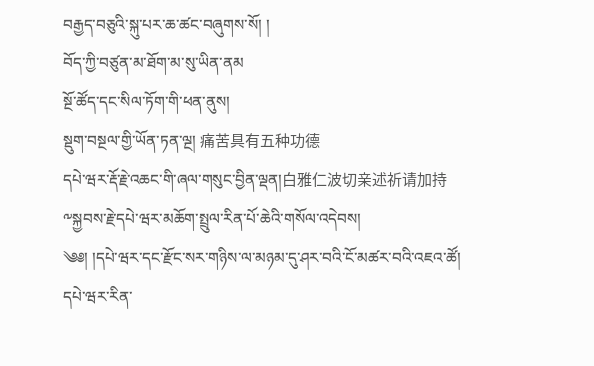བརྒྱད་བཅུའི་སྐུ་པར་ཆ་ཚང་བཞུགས་སོ། །
བོད་ཀྱི་བཙུན་མ་ཐོག་མ་སུ་ཡིན་ནམ
སྔོ་ཚོད་དང་སིལ་ཏོག་གི་ཕན་ནུས།
སྡུག་བསྔལ་གྱི་ཡོན་ཏན་ལྔ། 痛苦具有五种功德
དཔེ་ཝར་རྡོ་རྗེ་འཆང་གི་ཞལ་གསུང་བྱིན་ལྡན།白雅仁波切亲述祈请加持
༸སྐྱབས་རྗེ་དཔེ་ཝར་མཆོག་སྤྲུལ་རིན་པོ་ཆེའི་གསོལ་འདེབས།
༄༅། །དཔེ་ཝར་དང་རྫོང་སར་གཉིས་ལ་མཉམ་དུ་ཤར་བའི་ངོ་མཚར་བའི་འཇའ་ཚོ།
དཔེ་ཝར་རིན་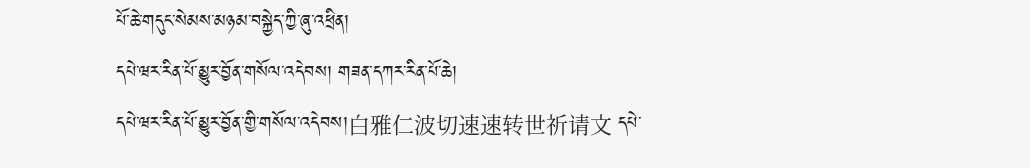པོ་ཆེ་གདུང་སེམས་མཉམ་བསྐྱེད་ཀྱི་ཞུ་འཕྲིན།
དཔེ་ཝར་རིན་པོ་མྱུར་བྱོན་གསོལ་འདེབས། གཟན་དཀར་རིན་པོ་ཆེ།
དཔེ་ཝར་རིན་པོ་མྱུར་བྱོན་གྱི་གསོལ་འདེབས།白雅仁波切速速转世祈请文 དཔེ་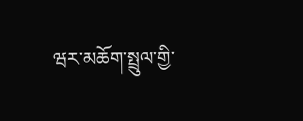ཝར་མཆོག་སྤྲུལ་གྱི་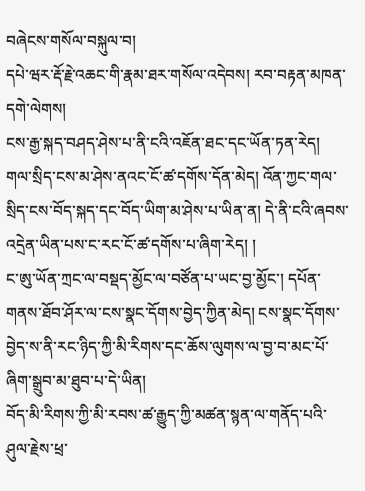བཞེངས་གསོལ་བསྐུལ་བ།
དཔེ་ཝར་རྡོ་རྗེ་འཆང་གི་རྣམ་ཐར་གསོལ་འདེབས། རབ་བརྟན་མཁན་དགེ་ལེགས།
ངས་རྒྱ་སྐད་བཤད་ཤེས་པ་ནི་ངའི་འཇོན་ཐང་དང་ཡོན་ཏན་རེད། གལ་སྲིད་ངས་མ་ཤེས་ནའང་ངོ་ཚ་དགོས་དོན་མེད། འོན་ཀྱང་གལ་སྲིད་ངས་བོད་སྐད་དང་བོད་ཡིག་མ་ཤེས་པ་ཡིན་ན། དེ་ནི་ངའི་ཞབས་འདྲེན་ཡིན་པས་ང་རང་ངོ་ཚ་དགོས་པ་ཞིག་རེད། །
ང་ཨུ་ཡོན་ཀྲང་ལ་བསྡད་མྱོང་ལ་བཙོན་པ་ཡང་བྱ་མྱོང་། དཔོན་གནས་ཐོབ་ཤོར་ལ་ངས་སྣང་དོགས་བྱེད་ཀྱིན་མེད། ངས་སྣང་དོགས་བྱེད་ས་ནི་རང་ཉིད་ཀྱི་མི་རིགས་དང་ཆོས་ལུགས་ལ་བྱ་བ་མང་པོ་ཞིག་སྒྲུབ་མ་ཐུབ་པ་དེ་ཡིན།
བོད་མི་རིགས་ཀྱི་མི་རབས་ཚ་རྒྱུད་ཀྱི་མཚན་སྙན་ལ་གནོད་པའི་ཤུལ་རྗེས་ཕྲ་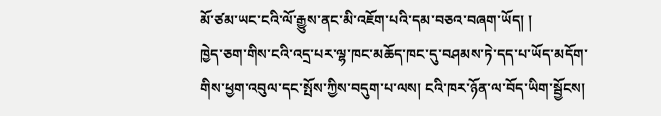མོ་ཙམ་ཡང་ངའི་ལོ་རྒྱུས་ནང་མི་འཇོག་པའི་དམ་བཅའ་བཞག་ཡོད། །
ཁྱེད་ཅག་གིས་ངའི་འདྲ་པར་ལྷ་ཁང་མཆོད་ཁང་དུ་བཤམས་ཏེ་དད་པ་ཡོད་མདོག་གིས་ཕྱག་འབུལ་དང་སྤོས་ཀྱིས་བདུག་པ་ལས། ངའི་ཁར་ཉོན་ལ་བོད་ཡིག་སྦྱོངས།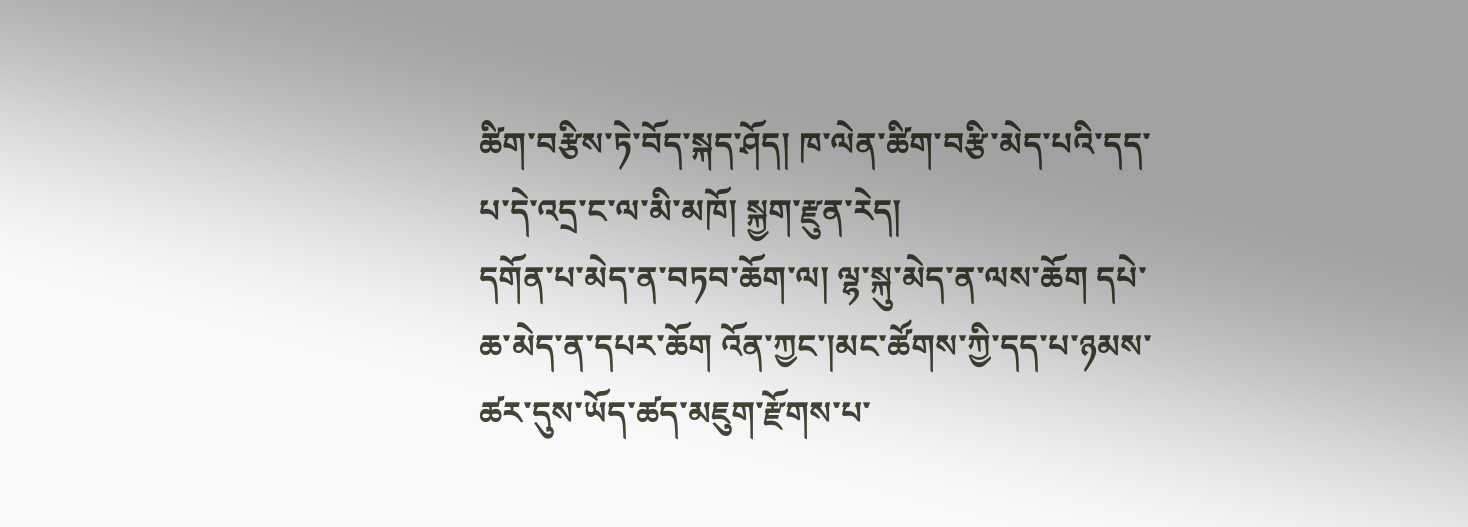ཚིག་བརྩིས་ཏེ་བོད་སྐད་ཤོད། ཁ་ལེན་ཚིག་བརྩི་མེད་པའི་དད་པ་དེ་འདྲ་ང་ལ་མི་མཁོ། སྐྱག་རྫུན་རེད།
དགོན་པ་མེད་ན་བཏབ་ཆོག་ལ། ལྷ་སྐུ་མེད་ན་ལས་ཆོག དཔེ་ཆ་མེད་ན་དཔར་ཆོག འོན་ཀྱང་།མང་ཚོགས་ཀྱི་དད་པ་ཉམས་ཚར་དུས་ཡོད་ཚད་མཇུག་རྫོགས་པ་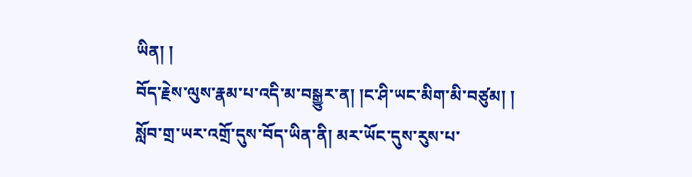ཡིན། །
བོད་རྗེས་ལུས་རྣམ་པ་འདི་མ་བསྒྱུར་ན། །ང་ཤི་ཡང་མིག་མི་བཙུམ། །
སློབ་གྲ་ཡར་འགྲོ་དུས་བོད་ཡིན་ནི། མར་ཡོང་དུས་རུས་པ་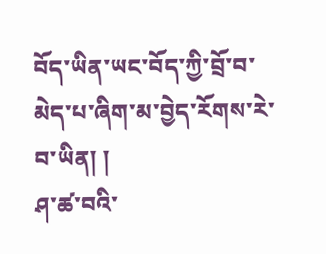བོད་ཡིན་ཡང་བོད་ཀྱི་བྲོ་བ་མེད་པ་ཞིག་མ་བྱེད་རོགས་རེ་བ་ཡིན། །
ཤ་ཚ་བའི་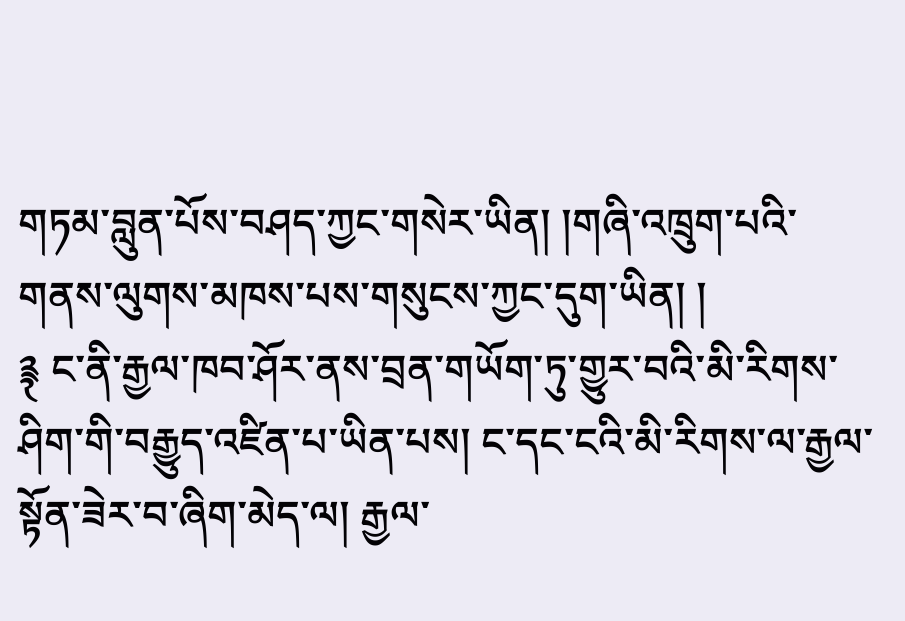གཏམ་བླུན་པོས་བཤད་ཀྱང་གསེར་ཡིན། །གཞི་འཁྲུག་པའི་གནས་ལུགས་མཁས་པས་གསུངས་ཀྱང་དུག་ཡིན། །
࿑ ང་ནི་རྒྱལ་ཁབ་ཤོར་ནས་བྲན་གཡོག་ཏུ་གྱུར་བའི་མི་རིགས་ཤིག་གི་བརྒྱུད་འཛིན་པ་ཡིན་པས། ང་དང་ངའི་མི་རིགས་ལ་རྒྱལ་སྟོན་ཟེར་བ་ཞིག་མེད་ལ། རྒྱལ་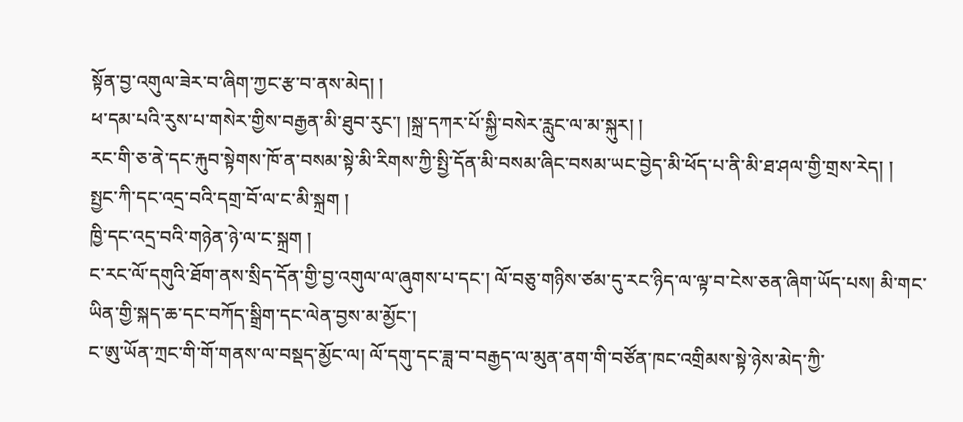སྟོན་བྱ་འགུལ་ཟེར་བ་ཞིག་ཀྱང་རྩ་བ་ནས་མེད། །
ཕ་དམ་པའི་རུས་པ་གསེར་གྱིས་བརྒྱན་མི་ཐུབ་རུང་། །སྐྲ་དཀར་པོ་སྐྱི་བསེར་རླུང་ལ་མ་སྐུར། །
རང་གི་ཅ་ནེ་དང་རྐུབ་སྟེགས་ཁོ་ན་བསམ་སྟེ་མི་རིགས་ཀྱི་སྤྱི་དོན་མི་བསམ་ཞིང་བསམ་ཡང་བྱེད་མི་ཕོད་པ་ནི་མི་ཐ་ཤལ་གྱི་གྲས་རེད། །
སྤྱང་ཀི་དང་འདྲ་བའི་དགྲ་བོ་ལ་ང་མི་སྐྲག །
ཁྱི་དང་འདྲ་བའི་གཉེན་ཉེ་ལ་ང་སྐྲག །
ང་རང་ལོ་དགུའི་ཐོག་ནས་སྲིད་དོན་གྱི་བྱ་འགུལ་ལ་ཞུགས་པ་དང་། ལོ་བཅུ་གཉིས་ཙམ་དུ་རང་ཉིད་ལ་ལྟ་བ་ངེས་ཅན་ཞིག་ཡོད་པས། མི་གང་ཡིན་གྱི་སྐད་ཆ་དང་བཀོད་སྒྲིག་དང་ལེན་བྱས་མ་མྱོང་།
ང་ཨུ་ཡོན་ཀྲང་གི་གོ་གནས་ལ་བསྡད་མྱོང་ལ། ལོ་དགུ་དང་ཟླ་བ་བརྒྱད་ལ་མུན་ནག་གི་བཙོན་ཁང་འགྲིམས་སྟེ་ཉེས་མེད་ཀྱི་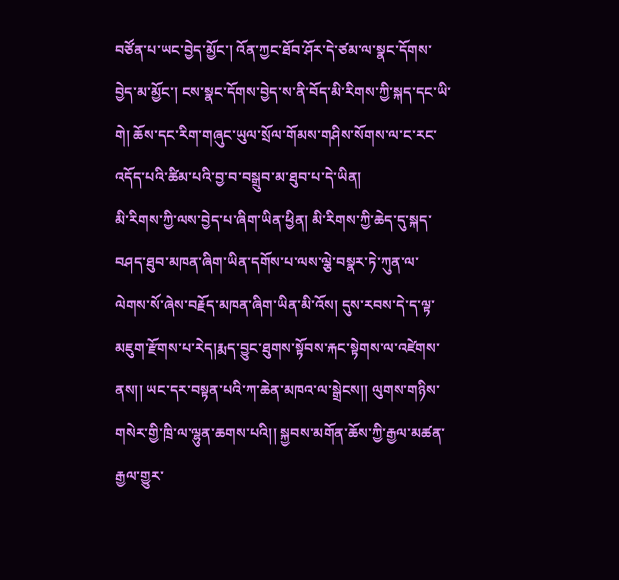བཙོན་པ་ཡང་བྱེད་མྱོང་། འོན་ཀྱང་ཐོབ་ཤོར་དེ་ཙམ་ལ་སྣང་དོགས་བྱེད་མ་མྱོང་། ངས་སྣང་དོགས་བྱེད་ས་ནི་བོད་མི་རིགས་ཀྱི་སྐད་དང་ཡི་གེ། ཆོས་དང་རིག་གཞུང་ཡུལ་སྲོལ་གོམས་གཤིས་སོགས་ལ་ང་རང་འདོད་པའི་ཚིམ་པའི་བྱ་བ་བསྒྲུབ་མ་ཐུབ་པ་དེ་ཡིན།
མི་རིགས་ཀྱི་ལས་བྱེད་པ་ཞིག་ཡིན་ཕྱིན། མི་རིགས་ཀྱི་ཆེད་དུ་སྐད་བཤད་ཐུབ་མཁན་ཞིག་ཡིན་དགོས་པ་ལས་ལྕེ་བསྣར་ཏེ་ཀུན་ལ་ལེགས་སོ་ཞེས་བརྗོད་མཁན་ཞིག་ཡིན་མི་འོས། དུས་རབས་དེ་ད་ལྟ་མཇུག་རྫོགས་པ་རེད།རྨད་བྱུང་ཐུགས་སྟོབས་རྐང་སྟེགས་ལ་འཛེགས་ནས།། ཡང་དར་བསྟན་པའི་ཀ་ཆེན་མཁའ་ལ་སྒྲེངས།། ལུགས་གཉིས་གསེར་གྱི་ཁྲི་ལ་ལྷུན་ཆགས་པའི།། སྐྱབས་མགོན་ཆོས་ཀྱི་རྒྱལ་མཚན་རྒྱལ་གྱུར་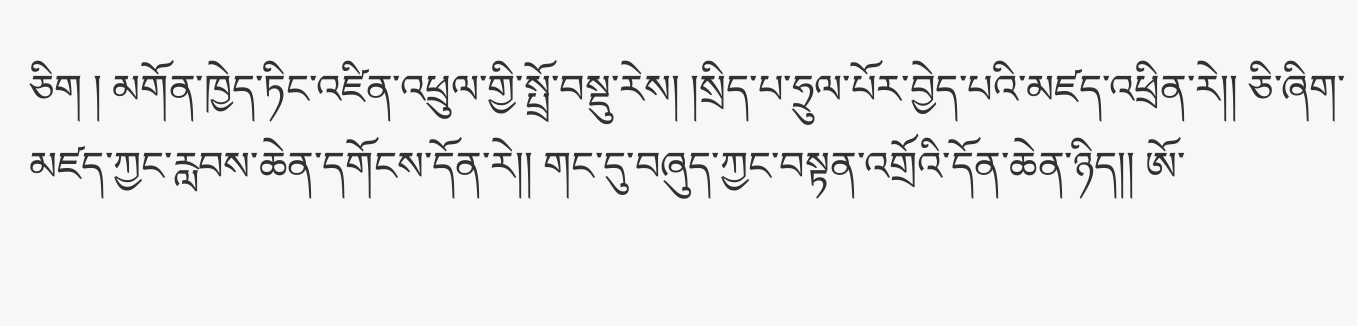ཅིག ། མགོན་ཁྱེད་ཏིང་འཛིན་འཕྲུལ་གྱི་སྤྲོ་བསྡུ་རེས། །སྲིད་པ་ཧྲུལ་པོར་བྱེད་པའི་མཛད་འཕྲིན་རེ།། ཅི་ཞིག་མཛད་ཀྱང་རླབས་ཆེན་དགོངས་དོན་རེ།། གང་དུ་བཞུད་ཀྱང་བསྟན་འགྲོའི་དོན་ཆེན་ཉིད།། ཨོ་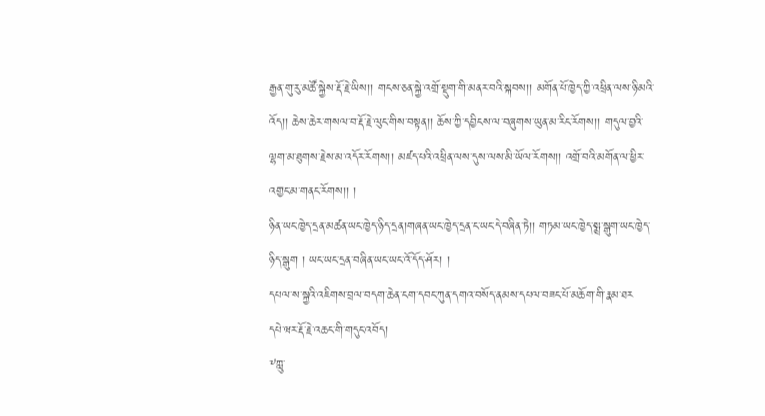རྒྱན་གུ་རུ་མཚོ་སྐྱེས་རྡོ་རྗེ་ཡིས།། གངས་ཅན་སྐྱེ་འགྲོ་སྡུག་གི་མནར་བའི་སྐབས།། མགོན་པོ་ཁྱེད་ཀྱི་འཕྲིན་ལས་ཉི་མའི་འོད།། ཆེས་ཆེར་གསལ་བ་རྡོ་རྗེ་ལུང་གིས་བསྟན།། ཆོས་ཀྱི་དབྱིངས་ལ་བཞུགས་ཡུན་མ་རིང་རོགས།། གདུལ་བྱའི་ལྷག་མ་ཐུགས་རྗེས་མ་འདོར་རོགས།། མཛད་པའི་འཕྲིན་ལས་དུས་ལས་མི་ཡོལ་རོགས།། འགྲོ་བའི་མགོན་ལ་ཕྱིར་འགྱང་མ་གནང་རོགས།། །
ཉིན་ཡང་ཁྱེད་དྲན་མཚན་ཡང་ཁྱེད་ཉིད་དྲན།གཞན་ཡང་ཁྱེད་དྲན་ང་ཡང་དེ་བཞིན་ཏེ།། གཏམ་ཡང་ཁྱེད་སྨྲ་སྒུག་ཡང་ཁྱེད་ཉིད་སྒུག ། ཡང་ཡང་དྲན་བཞིན་ཡང་ཡང་འོ་དོད་ཤོར། །
དཔལ་ས་སྐྱའི་འཇིགས་བྲལ་བདག་ཆེན་ངག་དབང་ཀུན་དགའ་བསོད་ནམས་དཔལ་བཟང་པོ་མཆོག་གི་རྣམ་ཐར
དཔེ་ཝར་རྡོ་རྗེ་འཆང་གི་གདུང་འབོད།
༸ཀླུ་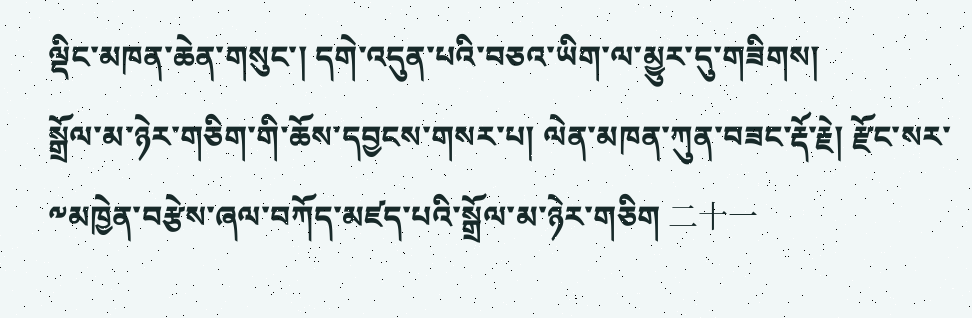ལྡིང་མཁན་ཆེན་གསུང་། དགེ་འདུན་པའི་བཅའ་ཡིག་ལ་མྱུར་དུ་གཟིགས།
སྒྲོལ་མ་ཉེར་གཅིག་གི་ཆོས་དབྱངས་གསར་པ། ལེན་མཁན་ཀུན་བཟང་རྡོ་རྗེ། རྫོང་སར་༸མཁྱེན་བརྩེས་ཞལ་བཀོད་མཛད་པའི་སྒྲོལ་མ་ཉེར་གཅིག 二十一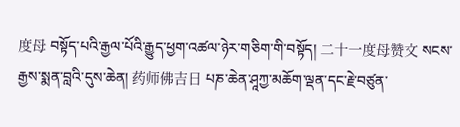度母 བསྟོད་པའི་རྒྱལ་པོའི་རྒྱུད་ཕྱག་འཚལ་ཉེར་གཅིག་གི་བསྟོད། 二十一度母赞文 སངས་རྒྱས་སྨན་བླའི་དུས་ཆེན། 药师佛吉日 པཎ་ཆེན་ཤཱཀྱ་མཆོག་ལྡན་དང་རྗེ་བཙུན་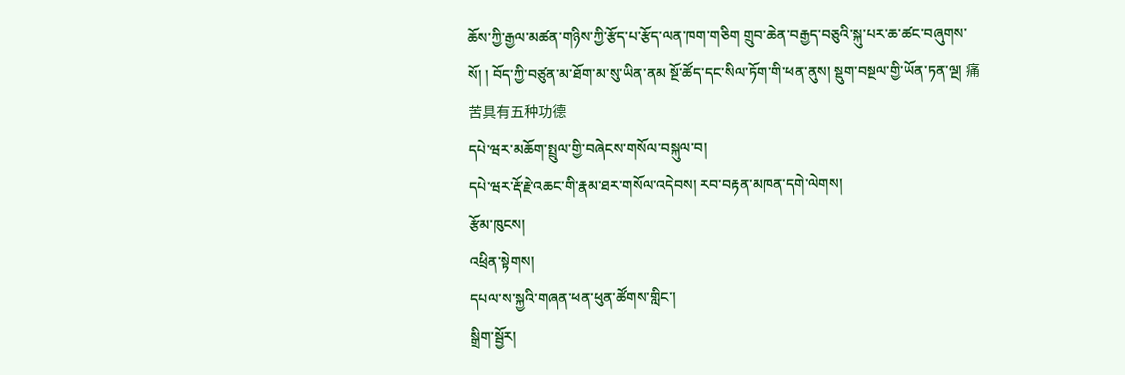ཆོས་ཀྱི་རྒྱལ་མཚན་གཉིས་ཀྱི་རྩོད་པ་རྩོད་ལན་ཁག་གཅིག གྲུབ་ཆེན་བརྒྱད་བཅུའི་སྐུ་པར་ཆ་ཚང་བཞུགས་སོ། ། བོད་ཀྱི་བཙུན་མ་ཐོག་མ་སུ་ཡིན་ནམ སྔོ་ཚོད་དང་སིལ་ཏོག་གི་ཕན་ནུས། སྡུག་བསྔལ་གྱི་ཡོན་ཏན་ལྔ། 痛苦具有五种功德
དཔེ་ཝར་མཆོག་སྤྲུལ་གྱི་བཞེངས་གསོལ་བསྐུལ་བ།
དཔེ་ཝར་རྡོ་རྗེ་འཆང་གི་རྣམ་ཐར་གསོལ་འདེབས། རབ་བརྟན་མཁན་དགེ་ལེགས།
རྩོམ་ཁུངས།
འཕྲིན་སྟེགས།
དཔལ་ས་སྐྱའི་གཞན་ཕན་ཕུན་ཚོགས་གླིང་།
སྒྲིག་སྦྱོར།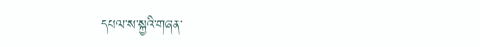དཔལ་ས་སྐྱའི་གཞན་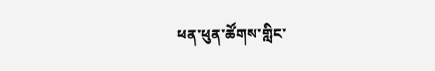ཕན་ཕུན་ཚོགས་གླིང་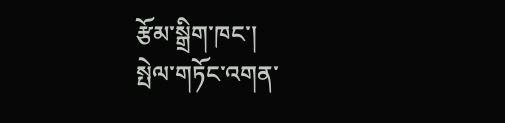རྩོམ་སྒྲིག་ཁང་།
སྤེལ་གཏོང་འགན་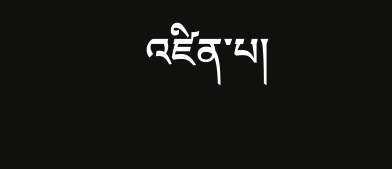འཛིན་པ།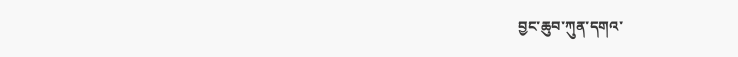བྱང་ཆུབ་ཀུན་དགའ་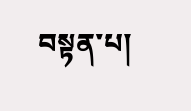བསྟན་པ།